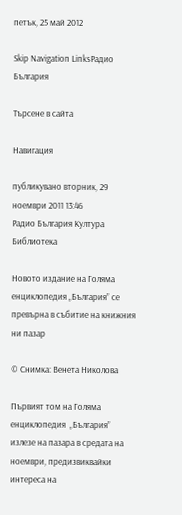петък, 25 май 2012

Skip Navigation LinksРадио България

Търсене в сайта

Навигация

публикувано вторник, 29 ноември 2011 13:46
Радио България Култура Библиотека

Новото издание на Голяма енциклопедия „България” се превърна в събитие на книжния ни пазар

© Снимка: Венета Николова

Първият том на Голяма енциклопедия  „България” излезе на пазара в средата на ноември, предизвиквайки интереса на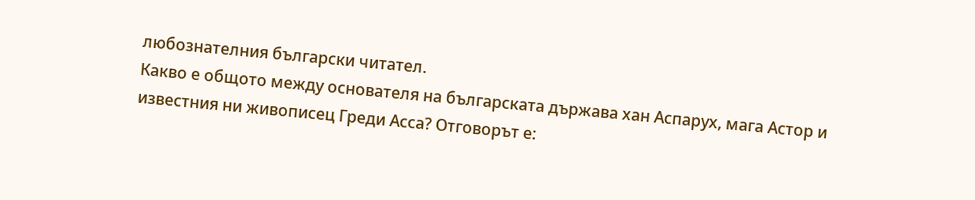любознателния български читател.
Какво е общото между основателя на българската държава хан Аспарух, мага Астор и известния ни живописец Греди Асса? Отговорът е: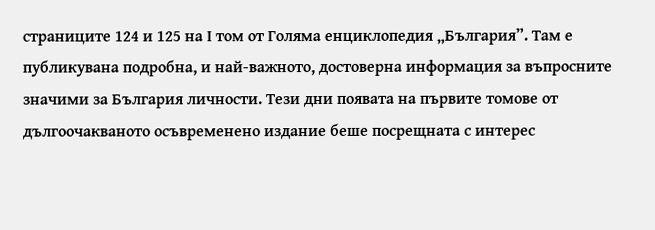страниците 124 и 125 на І том от Голяма енциклопедия „България”. Там е публикувана подробна, и най-важното, достоверна информация за въпросните значими за България личности. Тези дни появата на първите томове от дългоочакваното осъвременено издание беше посрещната с интерес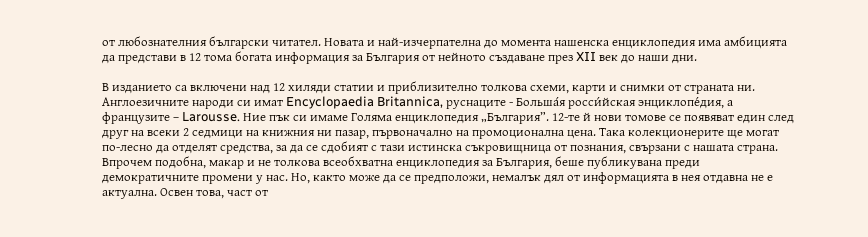от любознателния български читател. Новата и най-изчерпателна до момента нашенска енциклопедия има амбицията да представи в 12 тома богата информация за България от нейното създаване през XII век до наши дни.

В изданието са включени над 12 хиляди статии и приблизително толкова схеми, карти и снимки от страната ни.
Англоезичните народи си имат Encyclopaedia Britannica, руснаците - Больша́я росси́йская энциклопе́дия, а французите – Larousse. Ние пък си имаме Голяма енциклопедия „България”. 12-те й нови томове се появяват един след друг на всеки 2 седмици на книжния ни пазар, първоначално на промоционална цена. Така колекционерите ще могат по-лесно да отделят средства, за да се сдобият с тази истинска съкровищница от познания, свързани с нашата страна. Впрочем подобна, макар и не толкова всеобхватна енциклопедия за България, беше публикувана преди демократичните промени у нас. Но, както може да се предположи, немалък дял от информацията в нея отдавна не е актуална. Освен това, част от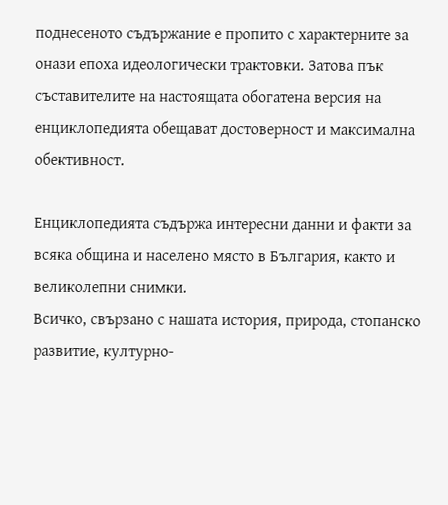поднесеното съдържание е пропито с характерните за онази епоха идеологически трактовки. Затова пък съставителите на настоящата обогатена версия на енциклопедията обещават достоверност и максимална обективност.

Енциклопедията съдържа интересни данни и факти за всяка община и населено място в България, както и великолепни снимки.
Всичко, свързано с нашата история, природа, стопанско развитие, културно-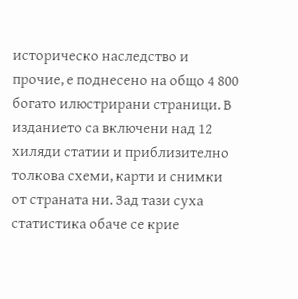историческо наследство и прочие, е поднесено на общо 4 800 богато илюстрирани страници. В изданието са включени над 12 хиляди статии и приблизително толкова схеми, карти и снимки от страната ни. Зад тази суха статистика обаче се крие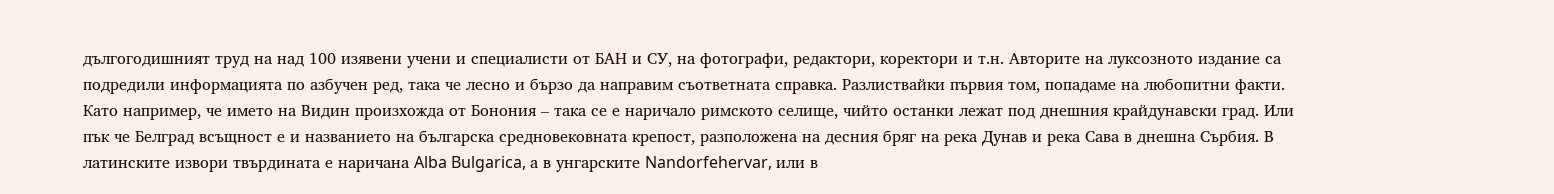дългогодишният труд на над 100 изявени учени и специалисти от БАН и СУ, на фотографи, редактори, коректори и т.н. Авторите на луксозното издание са подредили информацията по азбучен ред, така че лесно и бързо да направим съответната справка. Разлиствайки първия том, попадаме на любопитни факти. Като например, че името на Видин произхожда от Бонония – така се е наричало римското селище, чийто останки лежат под днешния крайдунавски град. Или пък че Белград всъщност е и названието на българска средновековната крепост, разположена на десния бряг на река Дунав и река Сава в днешна Сърбия. В латинските извори твърдината е наричана Alba Bulgarica, а в унгарските Nandorfehervar, или в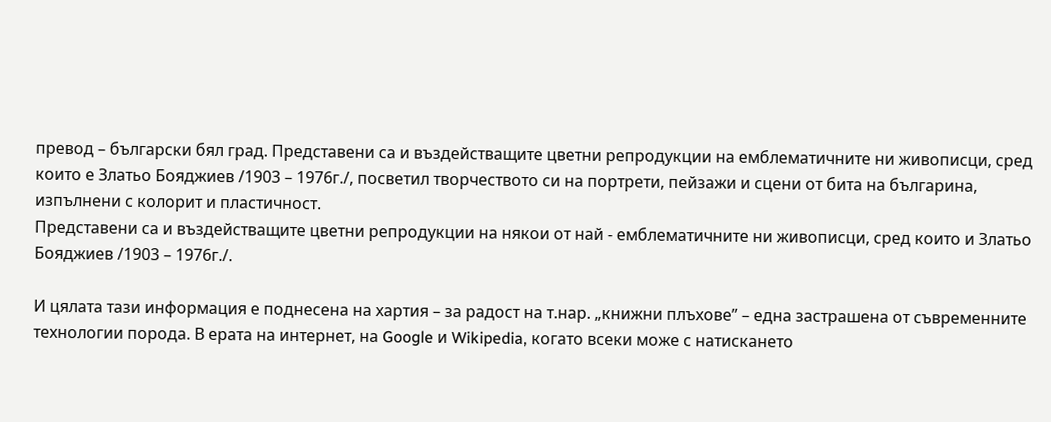превод – български бял град. Представени са и въздействащите цветни репродукции на емблематичните ни живописци, сред които е Златьо Бояджиев /1903 – 1976г./, посветил творчеството си на портрети, пейзажи и сцени от бита на българина, изпълнени с колорит и пластичност.
Представени са и въздействащите цветни репродукции на някои от най - емблематичните ни живописци, сред които и Златьо Бояджиев /1903 – 1976г./.

И цялата тази информация е поднесена на хартия – за радост на т.нар. „книжни плъхове” – една застрашена от съвременните технологии порода. В ерата на интернет, на Google и Wikipedia, когато всеки може с натискането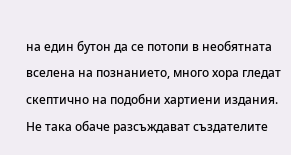на един бутон да се потопи в необятната вселена на познанието, много хора гледат скептично на подобни хартиени издания. Не така обаче разсъждават създателите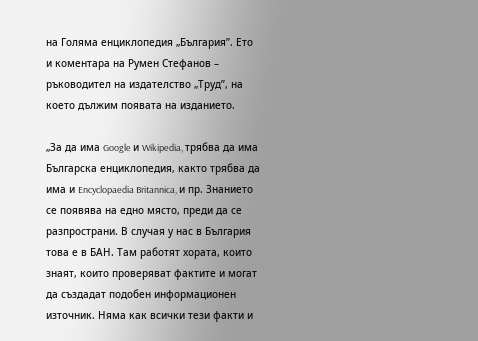на Голяма енциклопедия „България”. Ето и коментара на Румен Стефанов – ръководител на издателство „Труд”, на което дължим появата на изданието.

„За да има Google и Wikipedia, трябва да има Българска енциклопедия, както трябва да има и Encyclopaedia Britannica, и пр. Знанието се появява на едно място, преди да се разпространи. В случая у нас в България това е в БАН. Там работят хората, които знаят, които проверяват фактите и могат да създадат подобен информационен източник. Няма как всички тези факти и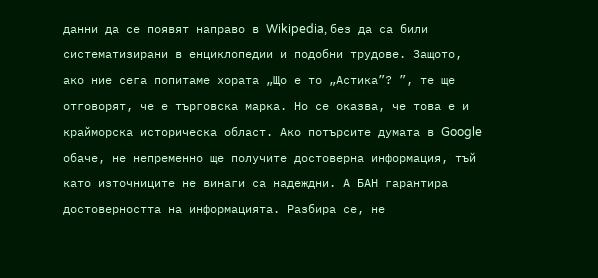данни да се появят направо в Wikipedia, без да са били систематизирани в енциклопедии и подобни трудове. Защото, ако ние сега попитаме хората „Що е то „Астика”? ”, те ще отговорят, че е търговска марка. Но се оказва, че това е и крайморска историческа област. Ако потърсите думата в Google обаче, не непременно ще получите достоверна информация, тъй като източниците не винаги са надеждни. А БАН гарантира достоверността на информацията. Разбира се, не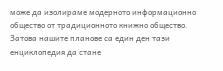може да изолираме модерното информационно общество от традиционното книжно общество. Затова нашите планове са един ден тази енциклопедия да стане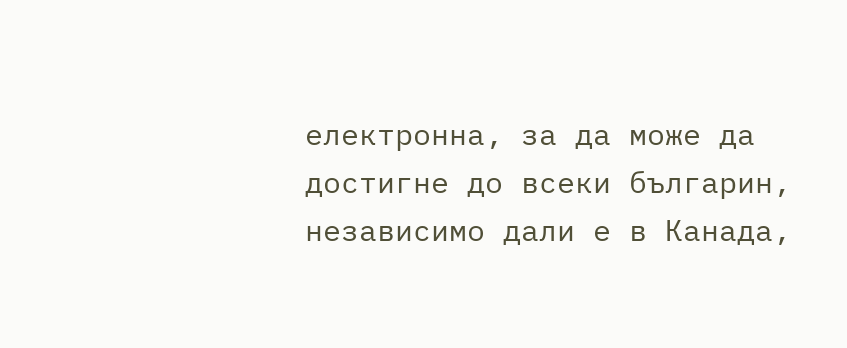електронна, за да може да достигне до всеки българин, независимо дали е в Канада,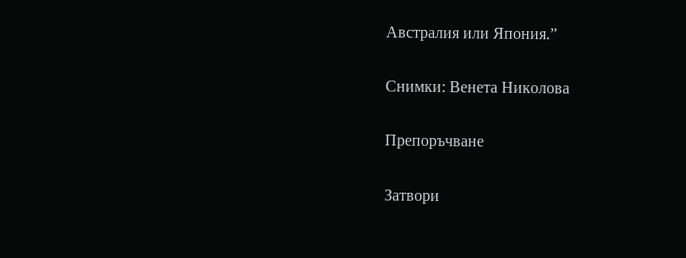Австралия или Япония.”

Снимки: Венета Николова

Препоръчване

Затвори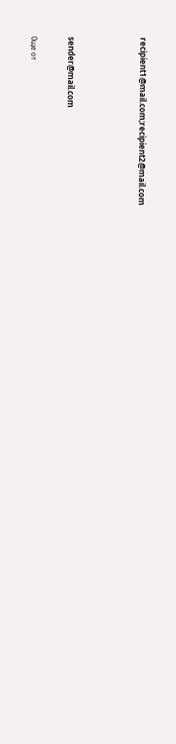recipient1@mail.com;recipient2@mail.com



sender@mail.com

Още от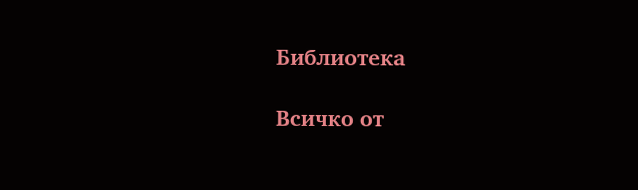Библиотека

Всичко от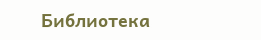Библиотека